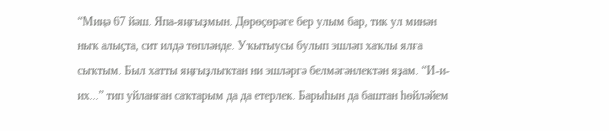“Миңә 67 йәш. Япа-яңғыҙмын. Дөрөҫөрәге бер улым бар, тик ул минән ныҡ алыҫта, сит илдә төпләнде. Уҡытыусы булып эшләп хаҡлы ялға сыҡтым. Был хатты яңғыҙлыҡтан ни эшләргә белмәгәнлектән яҙам. “И-и-их...” тип уйланған саҡтарым да да етерлек. Барыһын да баштан һөйләйем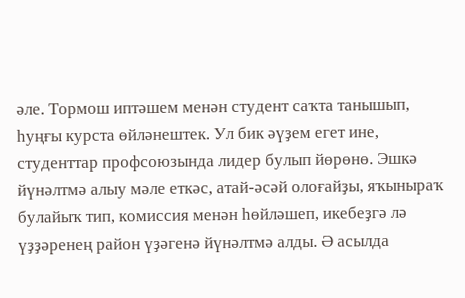әле. Тормош иптәшем менән студент саҡта танышып, һуңғы курста өйләнештек. Ул бик әүҙем егет ине, студенттар профсоюзында лидер булып йөрөнө. Эшкә йүнәлтмә алыу мәле еткәс, атай-әсәй олоғайҙы, яҡыныраҡ булайыҡ тип, комиссия менән һөйләшеп, икебеҙгә лә үҙҙәренең район үҙәгенә йүнәлтмә алды. Ә асылда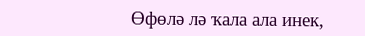Өфөлә лә ҡала ала инек,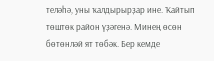теләһә, уны ҡалдырырҙар ине. Ҡайтып төштөк район үҙәгенә. Минең өсөн бөтөнләй ят төбәк. Бер кемде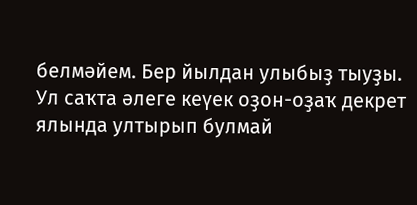белмәйем. Бер йылдан улыбыҙ тыуҙы. Ул саҡта әлеге кеүек оҙон-оҙаҡ декрет ялында ултырып булмай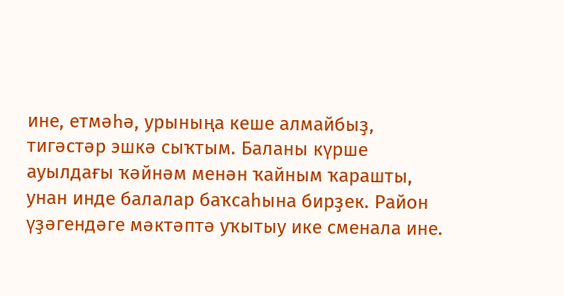ине, етмәһә, урыныңа кеше алмайбыҙ, тигәстәр эшкә сыҡтым. Баланы күрше ауылдағы ҡәйнәм менән ҡайным ҡарашты, унан инде балалар баҡсаһына бирҙек. Район үҙәгендәге мәктәптә уҡытыу ике сменала ине.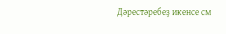Дәрестәребеҙ икенсе см